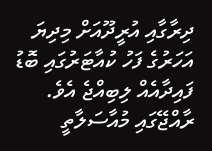ދިރާގާއި އުރީދޫއަށް މިދިޔަ އަހަރުގެ ފަހު ކުއާޓަރުގައި ބޮޑު ފައިދާއެއް ލިބިއްޖެ އެވެ.
ރާއްޖޭގައި މުއާސަލާތީ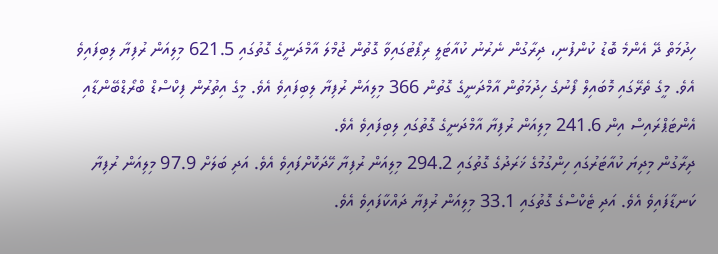ހިދުމަތް ދޭ އެންމެ ބޮޑު ކުންފުނި، ދިރާގުން ނެރުނު ކުއާޓަލީ ރިޕޯޓުގައިވާ ގޮތުން ޖުމްލަ އާމްދަނީގެ ގޮތުގައި 621.5 މިލިއަން ރުފިޔާ ލިބިފައިވެ އެވެ. މީގެ ތެރޭގައި މޮބައިލް ފޯނުގެ ހިދުމަތުން އާމްދަނީގެ ގޮތުން 366 މިލިއަން ރުފިޔާ ލިބިފައިވެ އެވެ. މީގެ އިތުރުން ފިކްސްޑް ބްރޯޑްބޭންޑާއި އެންޓަޕްރައިސް އިން 241.6 މިލިއަން ރުފިޔާ އާމްދަނީގެ ގޮތުގައި ލިބިފައިވެ އެވެ.
ދިރާގުން މިދިޔަ ކުއާޓަރުގައި ހިންގުމުގެ ޚަރަދުގެ ގޮތުގައި 294.2 މިލިއަން ރުފިޔާ ހޭދަކޮށްފައިވެ އެވެ. އަދި ބަލަށް 97.9 މިލިއަން ރުފިޔާ ކަނޑާފައިވެ އެވެ. އަދި ޓެކްސްގެ ގޮތުގައި 33.1 މިލިއަން ރުފިޔާ ދައްކާފައިވެ އެވެ.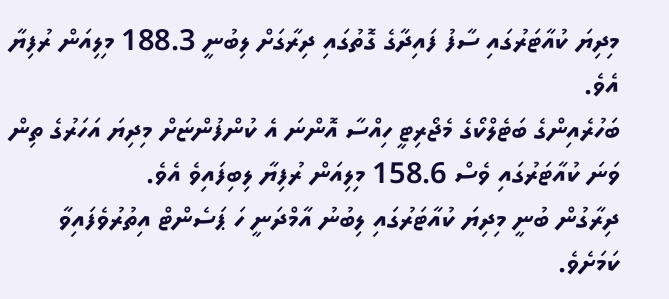މިދިޔަ ކުއާޓަރުގައި ސާފު ފައިދާގެ ގޮތުގައި ދިރާގަށް ލިބުނީ 188.3 މިލިއަން ރުފިޔާ އެވެ.
ބަހުރެއިންގެ ބަޓެލްކޯގެ މެޖޯރިޓީ ހިއްސާ އޮންނަ އެ ކުންފުންޏަށް މިދިޔަ އަހަރުގެ ތިން ވަނަ ކުއާޓަރުގައި ވެސް 158.6 މިލިއަން ރުފިޔާ ލިބިފައިވެ އެވެ.
ދިރާގުން ބުނީ މިދިޔަ ކުއާޓަރުގައި ލިބުނު އާމްދަނީ ހަ ޕަސެންޓް އިތުރުވެފައިވާ ކަމަށެވެ.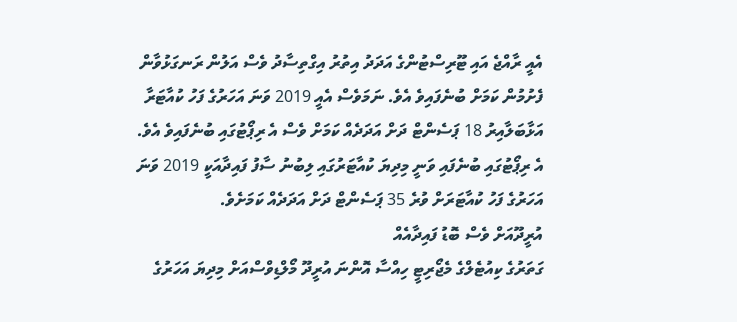އެއީ ރާއްޖެ އައި ޓޫރިސްޓުންގެ އަދަދު އިތުރު އިގްތިސާދު ވެސް އަލުން ރަނގަޅުވާން ފެށުމުން ކަމަށް ބުނެފައިވެ އެވެ. ނަމަވެސް އެއީ 2019 ވަނަ އަހަރުގެ ފަހު ކުއާޓަރާ އަޅާބަލާއިރު 18 ޕަސެންޓް ދަށް އަދަދެއް ކަމަށް ވެސް އެ ރިޕޯޓުގައި ބުނެފައިވެ އެވެ.
އެ ރިޕޯޓުގައި ބުނެފައި ވަނީ މިދިޔަ ކުއާޓަރުގައި ލިބުނު ސާފު ފައިދާއަކީ 2019 ވަނަ އަހަރުގެ ފަހު ކުއާޓަރަށް ވުރެ 35 ޕަސެންޓް ދަށް އަދަދެއް ކަމަށެވެ.
އުރީދޫއަށް ވެސް ބޮޑު ފައިދާއެއް
ގަތަރުގެ ކިއުޓެލްގެ މެޖޯރިޓީ ހިއްސާ އޮންނަ އުރީދޫ މޯލްޑިވްސްއަށް މިދިޔަ އަހަރުގެ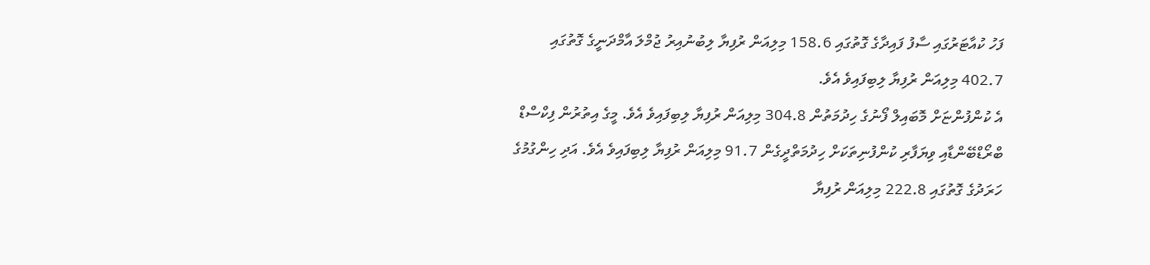ފަހު ކުއާޓަރުގައި ސާފު ފައިދާގެ ގޮތުގައި 158.6 މިލިއަން ރުފިޔާ ލިބުނުއިރު ޖުމްލަ އާމްދަނީގެ ގޮތުގައި 402.7 މިލިއަން ރުފިޔާ ލިބިފައިވެ އެވެ.
އެ ކުންފުންޏަށް މޮބައިލް ފޯނުގެ ހިދުމަތުން 304.8 މިލިއަން ރުފިޔާ ލިބިފައިވެ އެވެ. މީގެ އިތުރުން ފިކްސްޑް ބްރޯޑްބޭންޑާއި ވިޔަފާރި ކުންފުނިތަކަށް ހިދުމަތްދީގެން 91.7 މިލިއަން ރުފިޔާ ލިބިފައިވެ އެވެ. އަދި ހިންގުމުގެ ހަރަދުގެ ގޮތުގައި 222.8 މިލިއަން ރުފިޔާ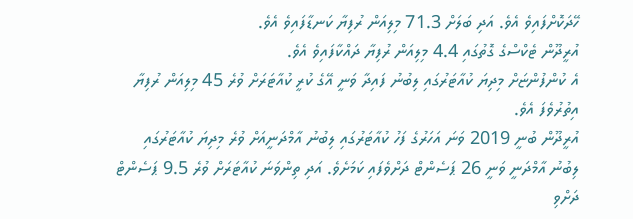ހޭދަކޮށްފައިވެ އެވެ. އަދި ބަލަށް 71.3 މިލިއަން ރުފިޔާ ކަނޑާފައިވެ އެވެ.
އުރީދޫން ޓެކްސްގެ ގޮތުގައި 4.4 މިލިއަން ރުފިޔާ ދައްކާފައިވެ އެވެ.
އެ ކުންފުންޏަށް މިދިޔަ ކުއާޓަރުގައި ލިބުނު ފައިދާ ވަނީ އޭގެ ކުރީ ކުއާޓަރަށް ވުރެ 45 މިލިއަން ރުފިޔާ އިތުރުވެފަ އެވެ.
އުރީދޫން ބުނީ 2019 ވަނަ އަހަރުގެ ފަހު ކުއާޓަރުގައި ލިބުނު އާމްދަނީއަށް ވުރެ މިދިޔަ ކުއާޓަރުގައި ލިބުނު އާމްދަނީ ވަނީ 26 ޕަސެންޓް ދަށްވެފައި ކަމަށެވެ. އަދި ތިންވަނަ ކުއާޓަރަށް ވުރެ 9.5 ޕަސެންޓް ދަށްވި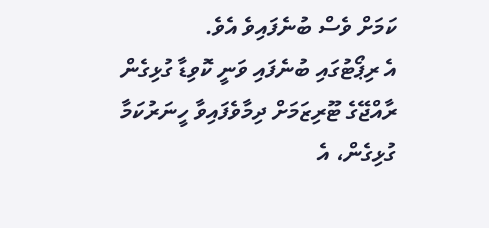ކަމަށް ވެސް ބުނެފައިވެ އެވެ.
އެ ރިޕޯޓުގައި ބުނެފައި ވަނީ ކޮވިޑާ ގުޅިގެން ރާއްޖޭގެ ޓޫރިޒަމަށް ދިމާވެފައިވާ ހީނަރުކަމާ ގުޅިގެން، އެ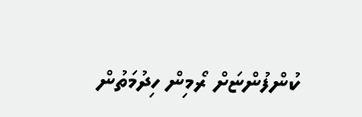ކުންފުންޏަށް ރޯމިން ހިދުމަތުން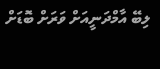ލިބޭ އާމްދަނީއަށް ވަރަށް ބޮޑަށް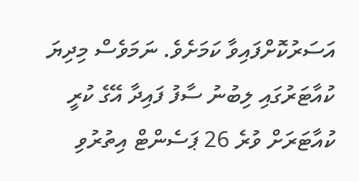އަސަރުކޮށްފައިވާ ކަމަށެވެ. ނަމަވެސް މިދިޔަ ކުއާޓަރުގައި ލިބުނު ސާފު ފައިދާ އޭގެ ކުރީ ކުއާޓަރަށް ވުރެ 26 ޕަސެންޓް އިތުރުވި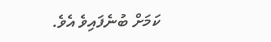ކަމަށް ބުނެފައިވެ އެވެ.